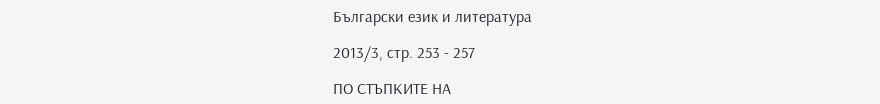Български език и литература

2013/3, стр. 253 - 257

ПО СТЪПКИТЕ НА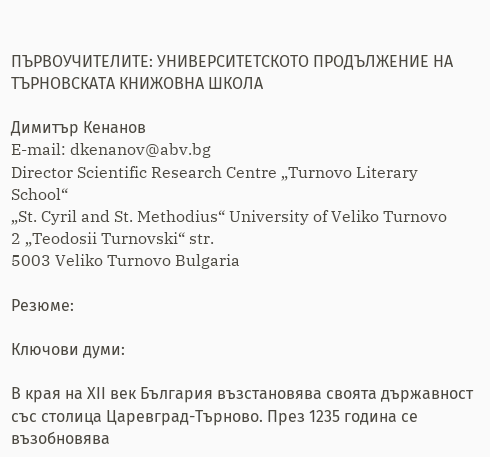ПЪРВОУЧИТЕЛИТЕ: УНИВЕРСИТЕТСКОТО ПРОДЪЛЖЕНИЕ НА ТЪРНОВСКАТА КНИЖОВНА ШКОЛА

Димитър Кенанов
E-mail: dkenanov@abv.bg
Director Scientific Research Centre „Turnovo Literary School“
„St. Cyril and St. Methodius“ University of Veliko Turnovo
2 „Teodosii Turnovski“ str.
5003 Veliko Turnovo Bulgaria

Резюме:

Ключови думи:

В края на ХІІ век България възстановява своята държавност със столица Царевград-Търново. През 1235 година се възобновява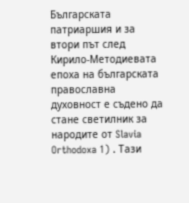Българската патриаршия и за втори път след Кирило-Методиевата епоха на българската православна духовност е съдено да стане светилник за народите от Slavia Orthodoxa 1) . Тази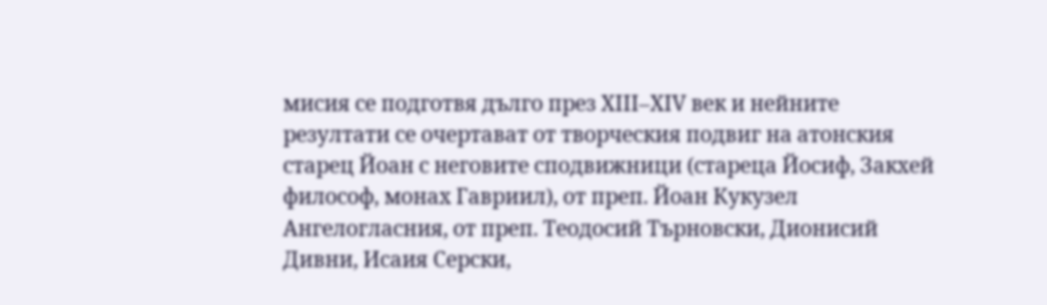мисия се подготвя дълго през ХІІІ–ХІV век и нейните резултати се очертават от творческия подвиг на атонския старец Йоан с неговите сподвижници (стареца Йосиф, Закхей философ, монах Гавриил), от преп. Йоан Кукузел Ангелогласния, от преп. Теодосий Търновски, Дионисий Дивни, Исаия Серски,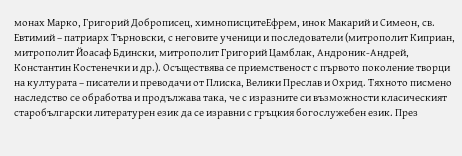монах Марко, Григорий Доброписец, химнописцитеЕфрем, инок Макарий и Симеон, св. Евтимий – патриарх Търновски, с неговите ученици и последователи (митрополит Киприан, митрополит Йоасаф Бдински, митрополит Григорий Цамблак, Андроник-Андрей, Константин Костенечки и др.). Осъществява се приемственост с първото поколение творци на културата – писатели и преводачи от Плиска, Велики Преслав и Охрид. Тяхното писмено наследство се обработва и продължава така, че с изразните си възможности класическият старобългарски литературен език да се изравни с гръцкия богослужебен език. През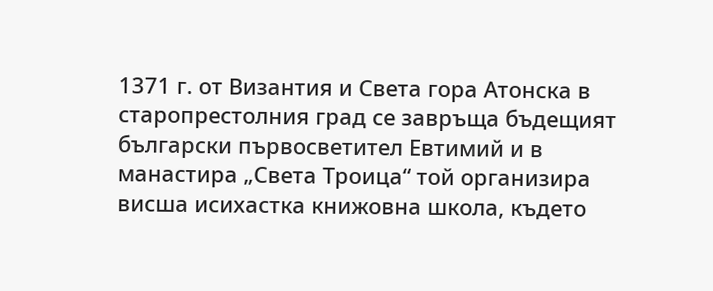1371 г. от Византия и Света гора Атонска в старопрестолния град се завръща бъдещият български първосветител Евтимий и в манастира „Света Троица“ той организира висша исихастка книжовна школа, където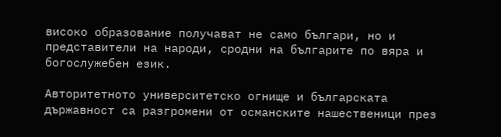високо образование получават не само българи, но и представители на народи, сродни на българите по вяра и богослужебен език.

Авторитетното университетско огнище и българската държавност са разгромени от османските нашественици през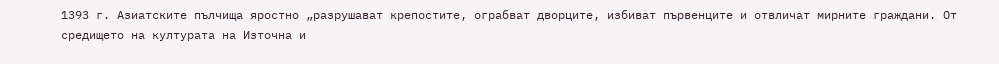1393 г. Азиатските пълчища яростно „разрушават крепостите, ограбват дворците, избиват първенците и отвличат мирните граждани. От средището на културата на Източна и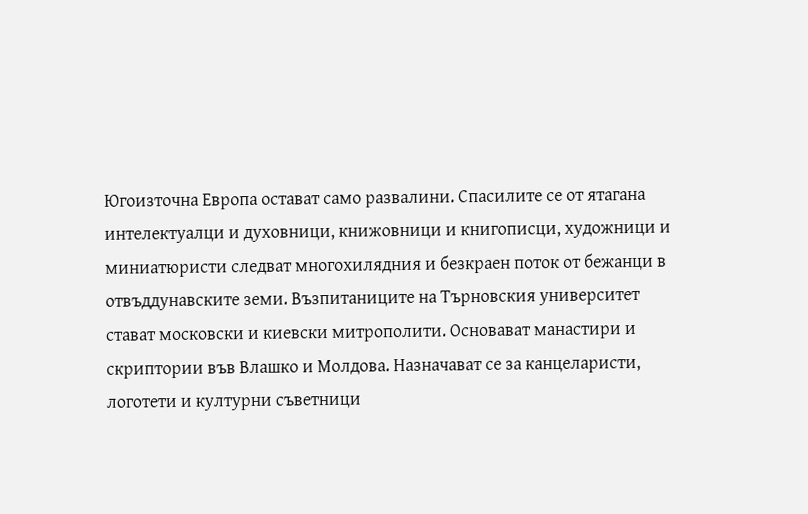Югоизточна Европа остават само развалини. Спасилите се от ятагана интелектуалци и духовници, книжовници и книгописци, художници и миниатюристи следват многохилядния и безкраен поток от бежанци в отвъддунавските земи. Възпитаниците на Търновския университет стават московски и киевски митрополити. Основават манастири и скриптории във Влашко и Молдова. Назначават се за канцеларисти, логотети и културни съветници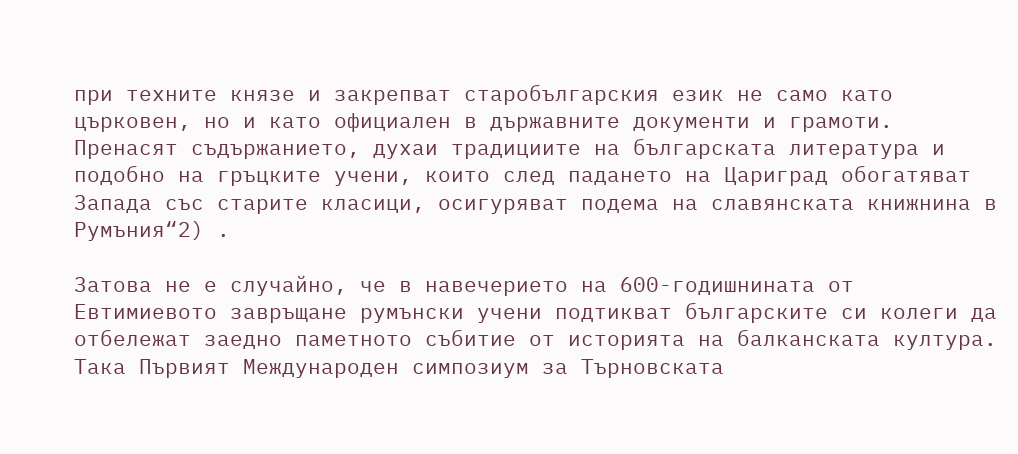при техните князе и закрепват старобългарския език не само като църковен, но и като официален в държавните документи и грамоти. Пренасят съдържанието, духаи традициите на българската литература и подобно на гръцките учени, които след падането на Цариград обогатяват Запада със старите класици, осигуряват подема на славянската книжнина в Румъния“2) .

Затова не е случайно, че в навечерието на 600-годишнината от Евтимиевото завръщане румънски учени подтикват българските си колеги да отбележат заедно паметното събитие от историята на балканската култура. Така Първият Международен симпозиум за Търновската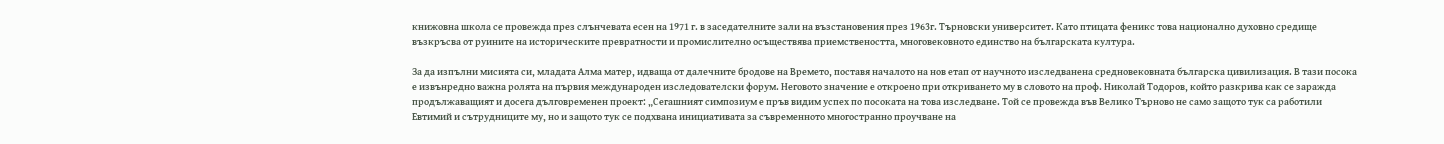книжовна школа се провежда през слънчевата есен на 1971 г. в заседателните зали на възстановения през 1963г. Търновски университет. Като птицата феникс това национално духовно средище възкръсва от руините на историческите превратности и промислително осъществява приемствеността, многовековното единство на българската култура.

За да изпълни мисията си, младата Алма матер, идваща от далечните бродове на Времето, поставя началото на нов етап от научното изследванена средновековната българска цивилизация. В тази посока е извънредно важна ролята на първия международен изследователски форум. Неговото значение е откроено при откриването му в словото на проф. Николай Тодоров, който разкрива как се заражда продължаващият и досега дълговременен проект: „Сегашният симпозиум е пръв видим успех по посоката на това изследване. Той се провежда във Велико Търново не само защото тук са работили Евтимий и сътрудниците му, но и защото тук се подхвана инициативата за съвременното многостранно проучване на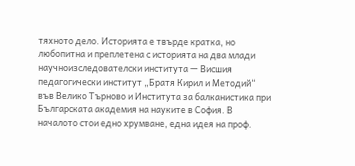тяхното дело. Историята е твърде кратка, но любопитна и преплетена с историята на два млади научноизследователски института — Висшия педагогически институт „Братя Кирил и Методий“ във Велико Търново и Института за балканистика при Българската академия на науките в София. В началото стои едно хрумване, една идея на проф.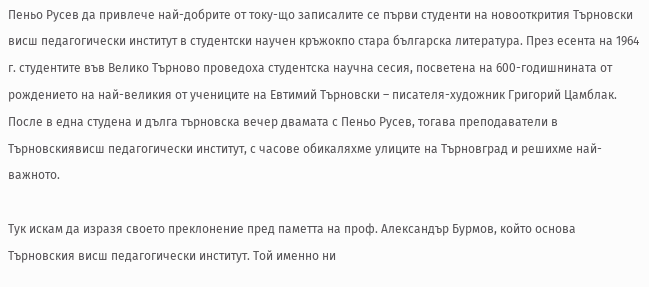Пеньо Русев да привлече най-добрите от току-що записалите се първи студенти на новооткрития Търновски висш педагогически институт в студентски научен кръжокпо стара българска литература. През есента на 1964 г. студентите във Велико Търново проведоха студентска научна сесия, посветена на 600-годишнината от рождението на най-великия от учениците на Евтимий Търновски – писателя-художник Григорий Цамблак. После в една студена и дълга търновска вечер двамата с Пеньо Русев, тогава преподаватели в Търновскиявисш педагогически институт, с часове обикаляхме улиците на Търновград и решихме най-важното.

Тук искам да изразя своето преклонение пред паметта на проф. Александър Бурмов, който основа Търновския висш педагогически институт. Той именно ни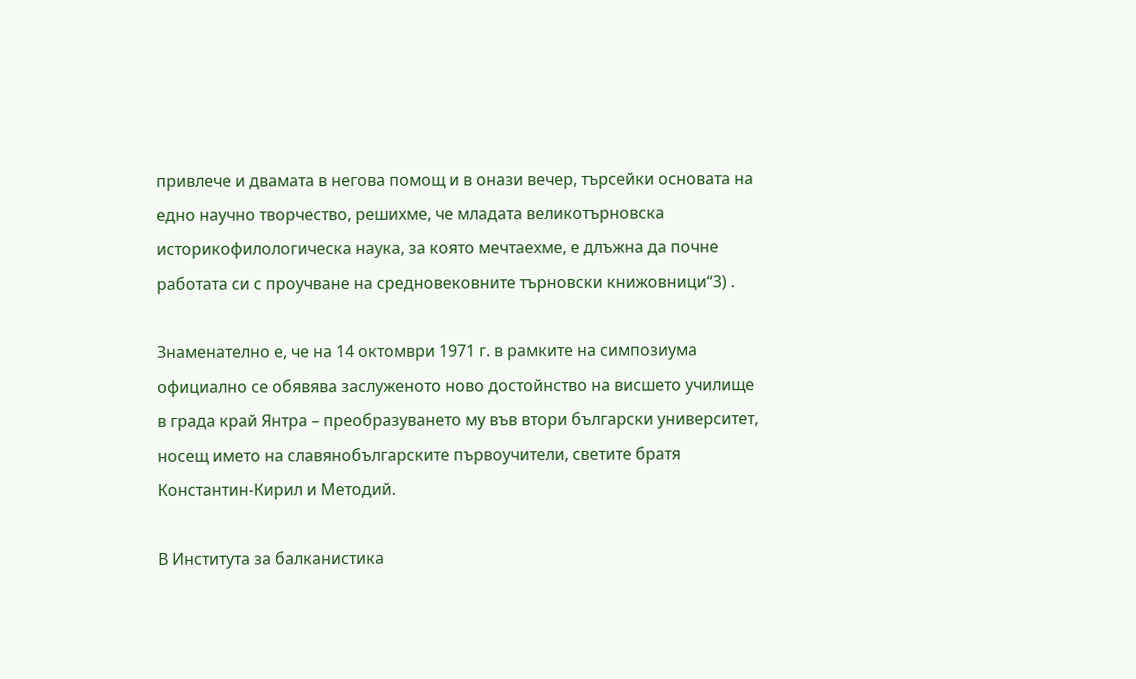привлече и двамата в негова помощ и в онази вечер, търсейки основата на едно научно творчество, решихме, че младата великотърновска историкофилологическа наука, за която мечтаехме, е длъжна да почне работата си с проучване на средновековните търновски книжовници“3) .

Знаменателно е, че на 14 октомври 1971 г. в рамките на симпозиума официално се обявява заслуженото ново достойнство на висшето училище в града край Янтра – преобразуването му във втори български университет, носещ името на славянобългарските първоучители, светите братя Константин-Кирил и Методий.

В Института за балканистика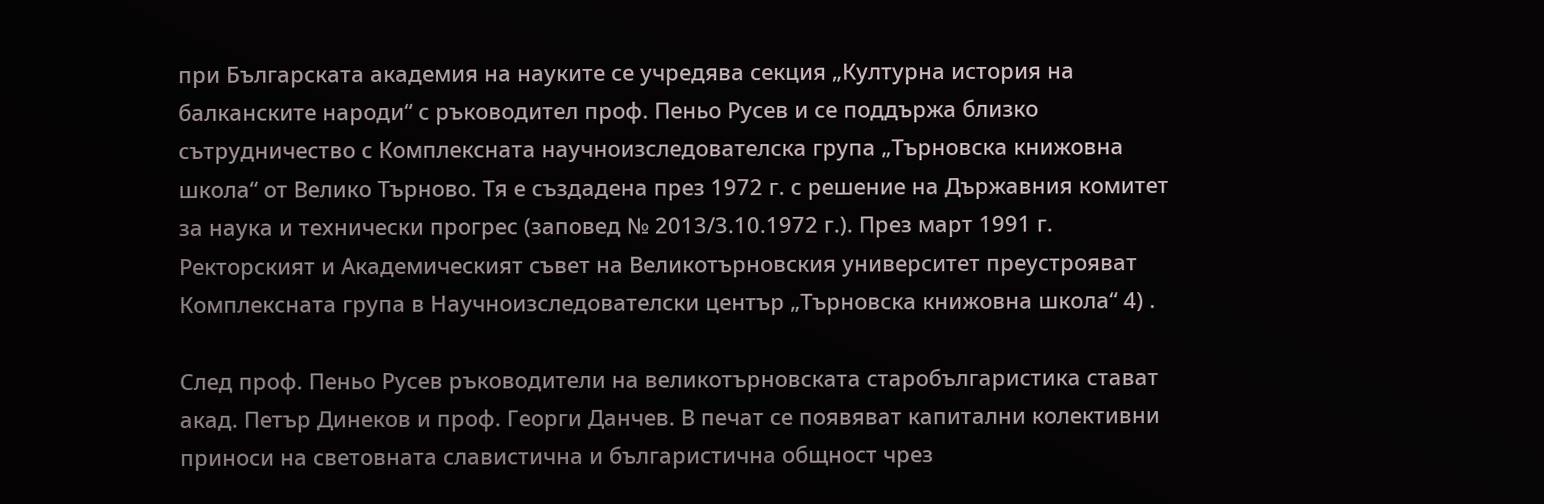при Българската академия на науките се учредява секция „Културна история на балканските народи“ с ръководител проф. Пеньо Русев и се поддържа близко сътрудничество с Комплексната научноизследователска група „Търновска книжовна школа“ от Велико Търново. Тя е създадена през 1972 г. с решение на Държавния комитет за наука и технически прогрес (заповед № 2013/3.10.1972 г.). През март 1991 г. Ректорският и Академическият съвет на Великотърновския университет преустрояват Комплексната група в Научноизследователски център „Търновска книжовна школа“ 4) .

След проф. Пеньо Русев ръководители на великотърновската старобългаристика стават акад. Петър Динеков и проф. Георги Данчев. В печат се появяват капитални колективни приноси на световната славистична и българистична общност чрез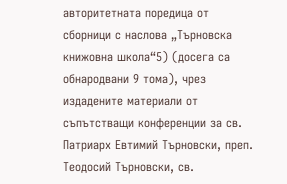авторитетната поредица от сборници с наслова „Търновска книжовна школа“5) (досега са обнародвани 9 тома), чрез издадените материали от съпътстващи конференции за св. Патриарх Евтимий Търновски, преп. Теодосий Търновски, св.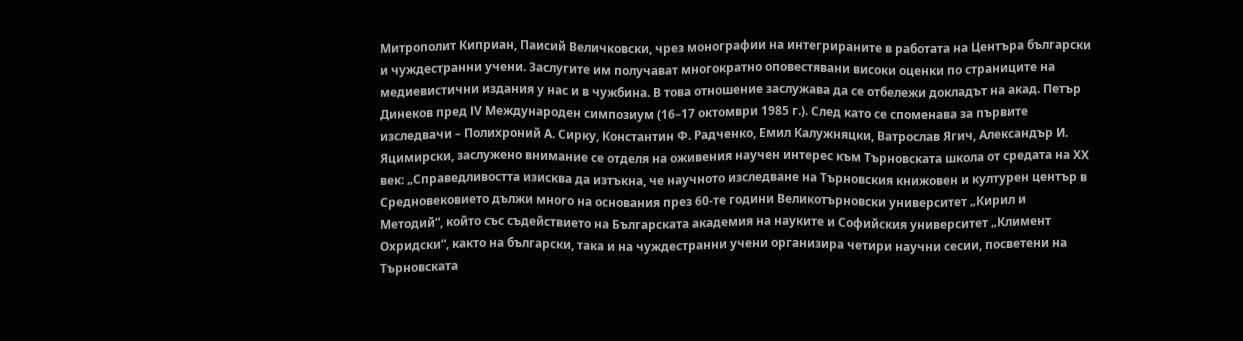Митрополит Киприан, Паисий Величковски, чрез монографии на интегрираните в работата на Центъра български и чуждестранни учени. Заслугите им получават многократно оповестявани високи оценки по страниците на медиевистични издания у нас и в чужбина. В това отношение заслужава да се отбележи докладът на акад. Петър Динеков пред ІV Международен симпозиум (16–17 октомври 1985 г.). След като се споменава за първите изследвачи – Полихроний А. Сирку, Константин Ф. Радченко, Емил Калужняцки, Ватрослав Ягич, Александър И. Яцимирски, заслужено внимание се отделя на оживения научен интерес към Търновската школа от средата на ХХ век: „Справедливостта изисква да изтъкна, че научното изследване на Търновския книжовен и културен център в Средновековието дължи много на основания през 60-те години Великотърновски университет „Кирил и Методий“, който със съдействието на Българската академия на науките и Софийския университет „Климент Охридски“, както на български, така и на чуждестранни учени организира четири научни сесии, посветени на Търновската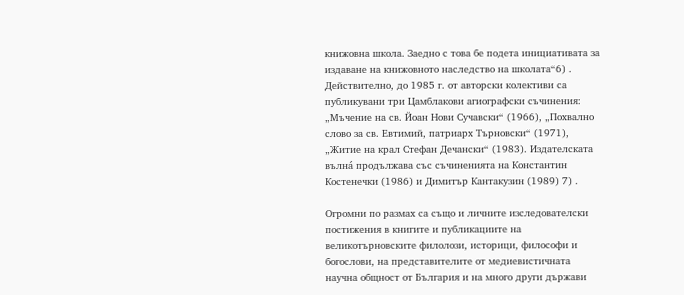книжовна школа. Заедно с това бе подета инициативата за издаване на книжовното наследство на школата“6) . Действително, до 1985 г. от авторски колективи са публикувани три Цамблакови агиографски съчинения: „Мъчение на св. Йоан Нови Сучавски“ (1966), „Похвално слово за св. Евтимий, патриарх Търновски“ (1971), „Житие на крал Стефан Дечански“ (1983). Издателската вълнá продължава със съчиненията на Константин Костенечки (1986) и Димитър Кантакузин (1989) 7) .

Огромни по размах са също и личните изследователски постижения в книгите и публикациите на великотърновските филолози, историци, философи и богослови, на представителите от медиевистичната научна общност от България и на много други държави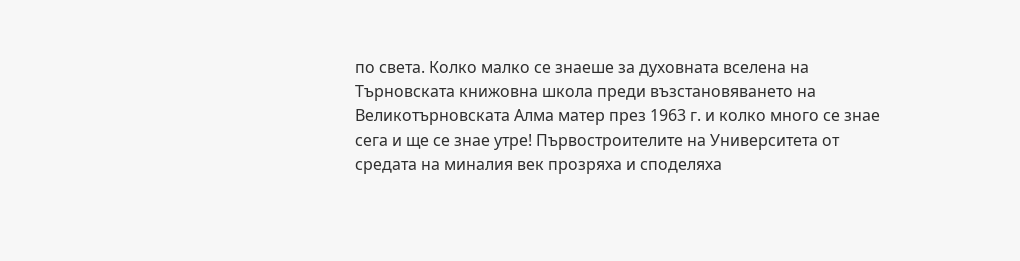по света. Колко малко се знаеше за духовната вселена на Търновската книжовна школа преди възстановяването на Великотърновската Алма матер през 1963 г. и колко много се знае сега и ще се знае утре! Първостроителите на Университета от средата на миналия век прозряха и споделяха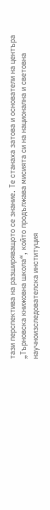тази перспектива на разширяващото се знание. Те станаха затова и основатели на центъра „Търновска книжовна школа“, който продължава мисията си на национална и световна научноизследователска институция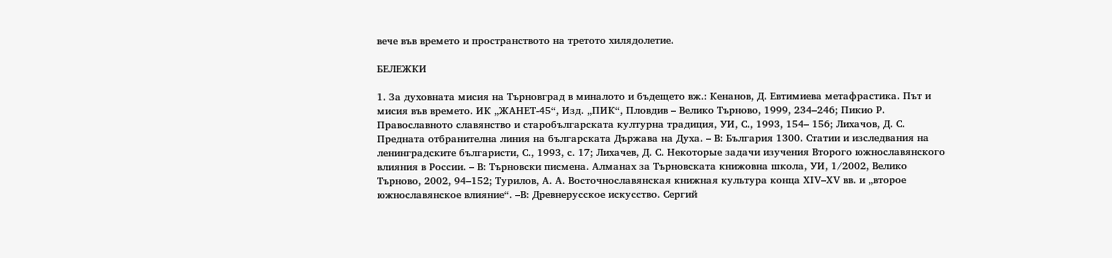вече във времето и пространството на третото хилядолетие.

БЕЛЕЖКИ

1. За духовната мисия на Търновград в миналото и бъдещето вж.: Кенанов, Д. Евтимиева метафрастика. Път и мисия във времето. ИК „ЖАНЕТ-45“, Изд. „ПИК“, Пловдив – Велико Търново, 1999, 234–246; Пикио Р. Православното славянство и старобългарската културна традиция, УИ, С., 1993, 154– 156; Лихачов, Д. С. Предната отбранителна линия на българската Държава на Духа. – В: България 1300. Статии и изследвания на ленинградските българисти, С., 1993, с. 17; Лихачев, Д. С. Некоторые задачи изучения Второго южнославянского влияния в России. – В: Търновски писмена. Алманах за Търновската книжовна школа, УИ, 1/2002, Велико Търново, 2002, 94–152; Турилов, А. А. Восточнославянская книжная культура конца ХІV–ХV вв. и „второе южнославянское влияние“. –В: Древнерусское искусство. Сергий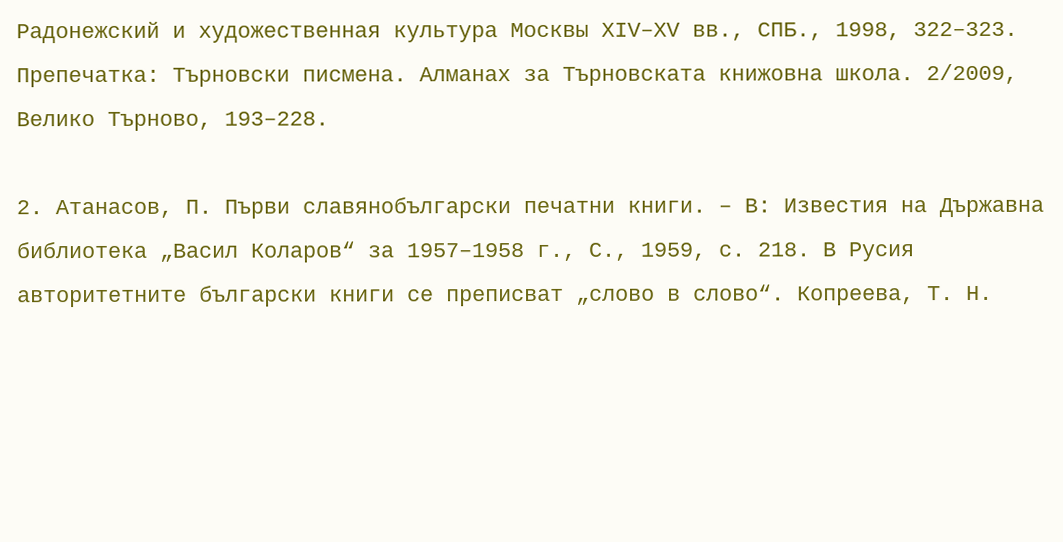Радонежский и художественная культура Москвы ХІV–ХV вв., СПБ., 1998, 322–323. Препечатка: Търновски писмена. Алманах за Търновската книжовна школа. 2/2009, Велико Търново, 193–228.

2. Атанасов, П. Първи славянобългарски печатни книги. – В: Известия на Държавна библиотека „Васил Коларов“ за 1957–1958 г., С., 1959, с. 218. В Русия авторитетните български книги се преписват „слово в слово“. Копреева, Т. Н.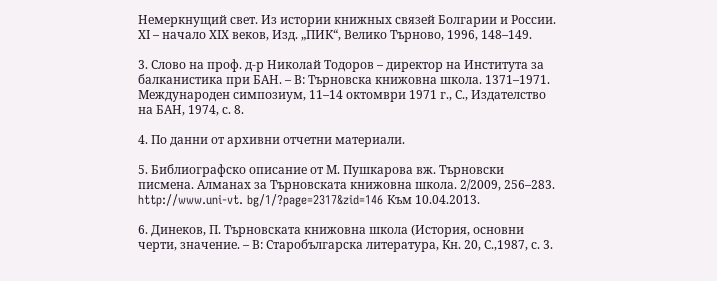Немеркнущий свет. Из истории книжных связей Болгарии и России. ХІ – начало ХІХ веков, Изд. „ПИК“, Велико Търново, 1996, 148–149.

3. Слово на проф. д-р Николай Тодоров – директор на Института за балканистика при БАН. – В: Търновска книжовна школа. 1371–1971. Международен симпозиум, 11–14 октомври 1971 г., С., Издателство на БАН, 1974, с. 8.

4. По данни от архивни отчетни материали.

5. Библиографско описание от М. Пушкарова вж. Търновски писмена. Алманах за Търновската книжовна школа. 2/2009, 256–283. http://www.uni-vt. bg/1/?page=2317&zid=146 Към 10.04.2013.

6. Динеков, П. Търновската книжовна школа (История, основни черти, значение. – В: Старобългарска литература, Кн. 20, С.,1987, с. 3.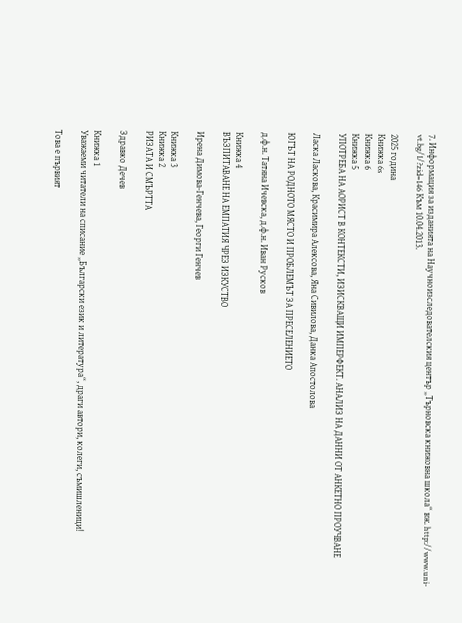7. Информация за изданията на Научноизследователския център „Търновска книжовна школа“ вж. http://www.uni-vt.bg/1/?zid=146 Към 10.04.2013.

2025 година
Книжка 6s
Книжка 6
Книжка 5
УПОТРЕБА НА АОРИСТ В КОНТЕКСТИ, ИЗИСКВАЩИ ИМПЕРФЕКТ. АНАЛИЗ НА ДАННИ ОТ АНКЕТНО ПРОУЧВАНЕ

Ласка Ласкова, Красимира Алексова, Яна Сивилова, Данка Апостолова

ЮГЪТ НА РОДНОТО МЯСТО И ПРОБЛЕМЪТ ЗА ПРЕСЕЛЕНИЕТО

д.ф.н. Татяна Ичевска, д.ф.н. Иван Русков

Книжка 4
ВЪЗПИТАВАНЕ НА ЕМПАТИЯ ЧРЕЗ ИЗКУСТВО

Ирена Димова-Генчева, Георги Генчев

Книжка 3
Книжка 2
РИЗАТА И СМЪРТТА

Здравко Дечев

Книжка 1
Уважаеми читатели на списание „Български език и литература“, драги автори, колеги, съмишленици!

Това е първият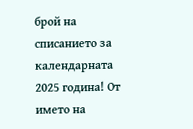брой на списанието за календарната 2025 година! От името на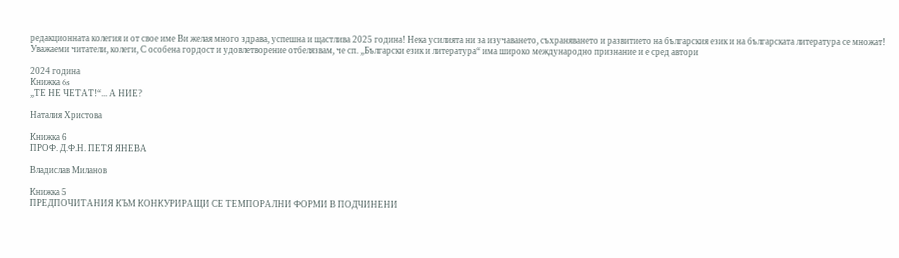редакционната колегия и от свое име Ви желая много здрава, успешна и щастлива 2025 година! Нека усилията ни за изучаването, съхраняването и развитието на българския език и на българската литература се множат! Уважаеми читатели, колеги, С особена гордост и удовлетворение отбелязвам, че сп. „Български език и литература“ има широко международно признание и е сред автори

2024 година
Книжка 6s
„ТЕ НЕ ЧЕТАТ!“... А НИЕ?

Наталия Христова

Книжка 6
ПРОФ. Д.Ф.Н. ПЕТЯ ЯНЕВА

Владислав Миланов

Книжка 5
ПРЕДПОЧИТАНИЯ КЪМ КОНКУРИРАЩИ СЕ ТЕМПОРАЛНИ ФОРМИ В ПОДЧИНЕНИ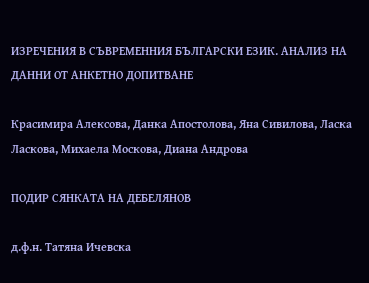ИЗРЕЧЕНИЯ В СЪВРЕМЕННИЯ БЪЛГАРСКИ ЕЗИК. АНАЛИЗ НА ДАННИ ОТ АНКЕТНО ДОПИТВАНЕ

Красимира Алексова, Данка Апостолова, Яна Сивилова, Ласка Ласкова, Михаела Москова, Диана Андрова

ПОДИР СЯНКАТА НА ДЕБЕЛЯНОВ

д.ф.н. Татяна Ичевска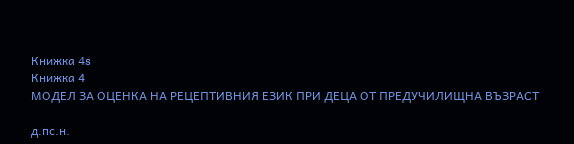Книжка 4s
Книжка 4
МОДЕЛ ЗА ОЦЕНКА НА РЕЦЕПТИВНИЯ ЕЗИК ПРИ ДЕЦА ОТ ПРЕДУЧИЛИЩНА ВЪЗРАСТ

д.пс.н.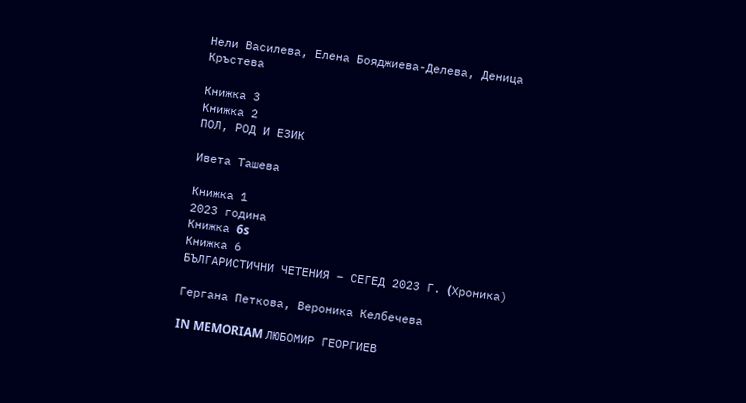Нели Василева, Елена Бояджиева-Делева, Деница Кръстева

Книжка 3
Книжка 2
ПОЛ, РОД И ЕЗИК

Ивета Ташева

Книжка 1
2023 година
Книжка 6s
Книжка 6
БЪЛГАРИСТИЧНИ ЧЕТЕНИЯ – СЕГЕД 2023 Г. (Xроника)

Гергана Петкова, Вероника Келбечева

IN MEMORIAM ЛЮБОМИР ГЕОРГИЕВ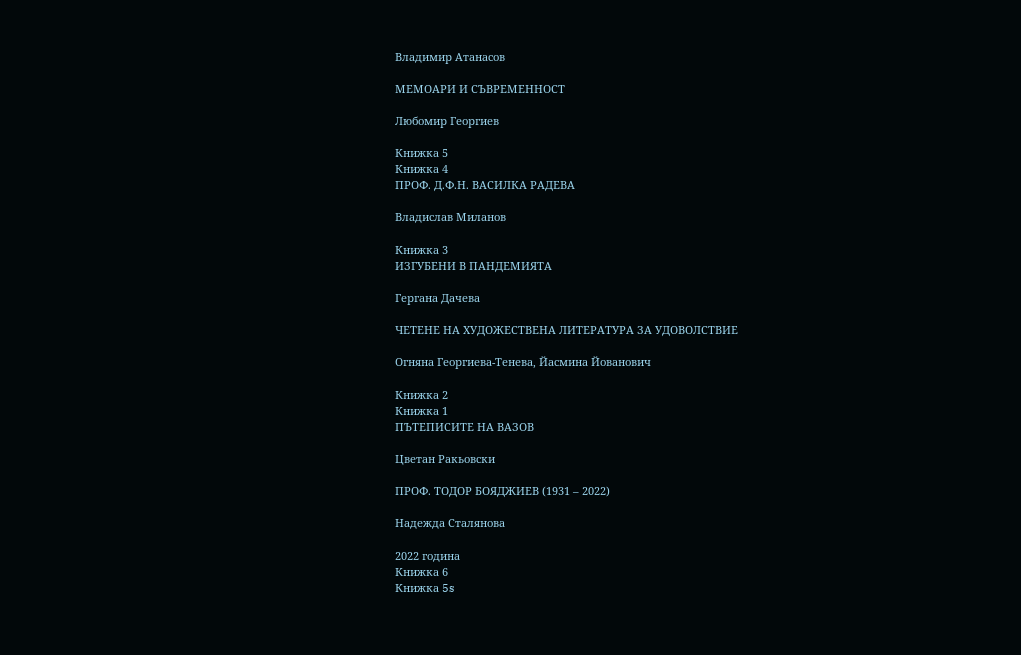Владимир Атанасов

МЕМОАРИ И СЪВРЕМЕННОСТ

Любомир Георгиев

Книжка 5
Книжка 4
ПРОФ. Д.Ф.Н. ВАСИЛКА РАДЕВА

Владислав Миланов

Книжка 3
ИЗГУБЕНИ В ПАНДЕМИЯТА

Гергана Дачева

ЧЕТЕНЕ НА ХУДОЖЕСТВЕНА ЛИТЕРАТУРА ЗА УДОВОЛСТВИЕ

Огняна Георгиева-Тенева, Йасмина Йованович

Книжка 2
Книжка 1
ПЪТЕПИСИТЕ НА ВАЗОВ

Цветан Ракьовски

ПРОФ. ТОДОР БОЯДЖИЕВ (1931 – 2022)

Надежда Сталянова

2022 година
Книжка 6
Книжка 5s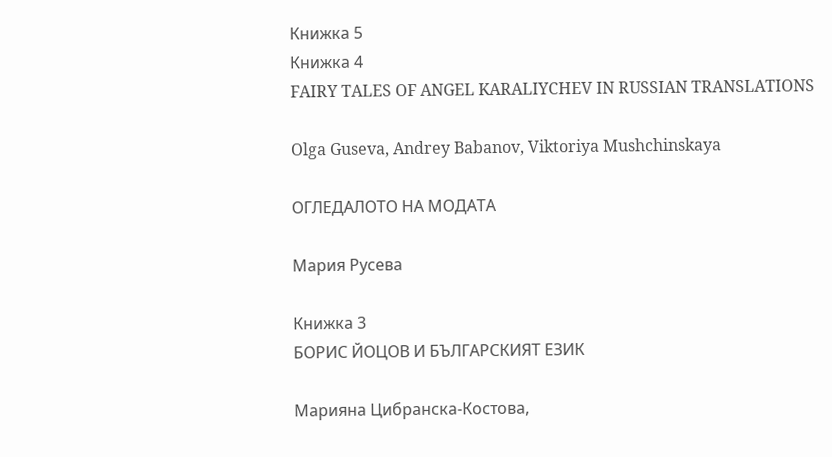Книжка 5
Книжка 4
FAIRY TALES OF ANGEL KARALIYCHEV IN RUSSIAN TRANSLATIONS

Olga Guseva, Andrey Babanov, Viktoriya Mushchinskaya

ОГЛЕДАЛОТО НА МОДАТА

Мария Русева

Книжка 3
БОРИС ЙОЦОВ И БЪЛГАРСКИЯТ ЕЗИК

Марияна Цибранска-Костова,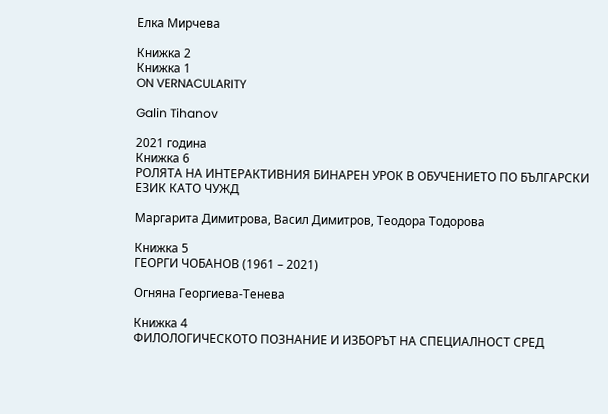Елка Мирчева

Книжка 2
Книжка 1
ON VERNACULARITY

Galin Tihanov

2021 година
Книжка 6
РОЛЯТА НА ИНТЕРАКТИВНИЯ БИНАРЕН УРОК В ОБУЧЕНИЕТО ПО БЪЛГАРСКИ ЕЗИК КАТО ЧУЖД

Маргарита Димитрова, Васил Димитров, Теодора Тодорова

Книжка 5
ГЕОРГИ ЧОБАНОВ (1961 – 2021)

Огняна Георгиева-Тенева

Книжка 4
ФИЛОЛОГИЧЕСКОТО ПОЗНАНИЕ И ИЗБОРЪТ НА СПЕЦИАЛНОСТ СРЕД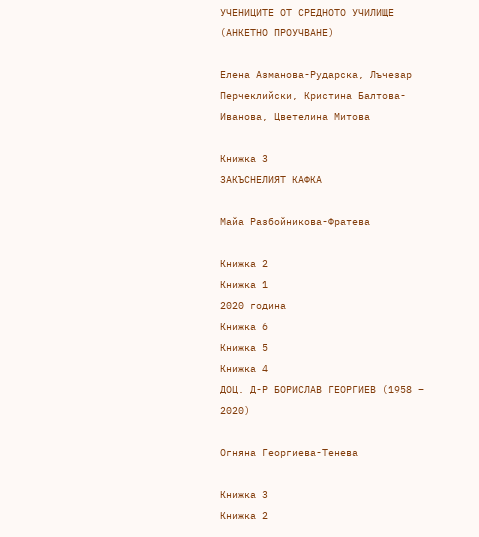УЧЕНИЦИТЕ ОТ СРЕДНОТО УЧИЛИЩЕ (АНКЕТНО ПРОУЧВАНЕ)

Елена Азманова-Рударска, Лъчезар Перчеклийски, Кристина Балтова-Иванова, Цветелина Митова

Книжка 3
ЗАКЪСНЕЛИЯТ КАФКА

Майа Разбойникова-Фратева

Книжка 2
Книжка 1
2020 година
Книжка 6
Книжка 5
Книжка 4
ДОЦ. Д-Р БОРИСЛАВ ГЕОРГИЕВ (1958 – 2020)

Огняна Георгиева-Тенева

Книжка 3
Книжка 2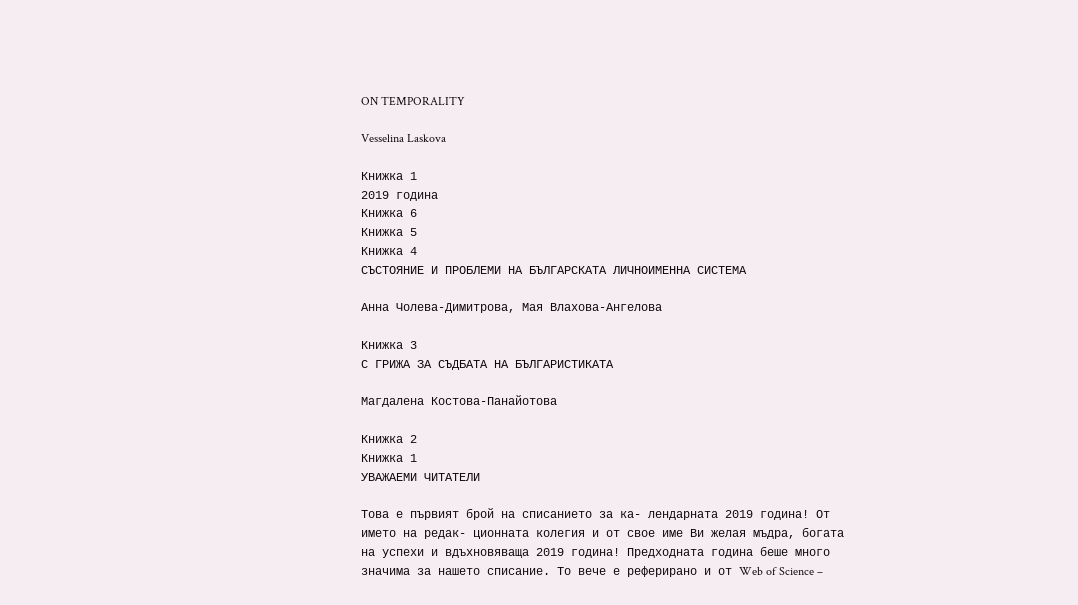ON TEMPORALITY

Vesselina Laskova

Книжка 1
2019 година
Книжка 6
Книжка 5
Книжка 4
СЪСТОЯНИЕ И ПРОБЛЕМИ НА БЪЛГАРСКАТА ЛИЧНОИМЕННА СИСТЕМА

Анна Чолева-Димитрова, Мая Влахова-Ангелова

Книжка 3
С ГРИЖА ЗА СЪДБАТА НА БЪЛГАРИСТИКАТА

Магдалена Костова-Панайотова

Книжка 2
Книжка 1
УВАЖАЕМИ ЧИТАТЕЛИ

Това е първият брой на списанието за ка- лендарната 2019 година! От името на редак- ционната колегия и от свое име Ви желая мъдра, богата на успехи и вдъхновяваща 2019 година! Предходната година беше много значима за нашето списание. То вече е реферирано и от Web of Science –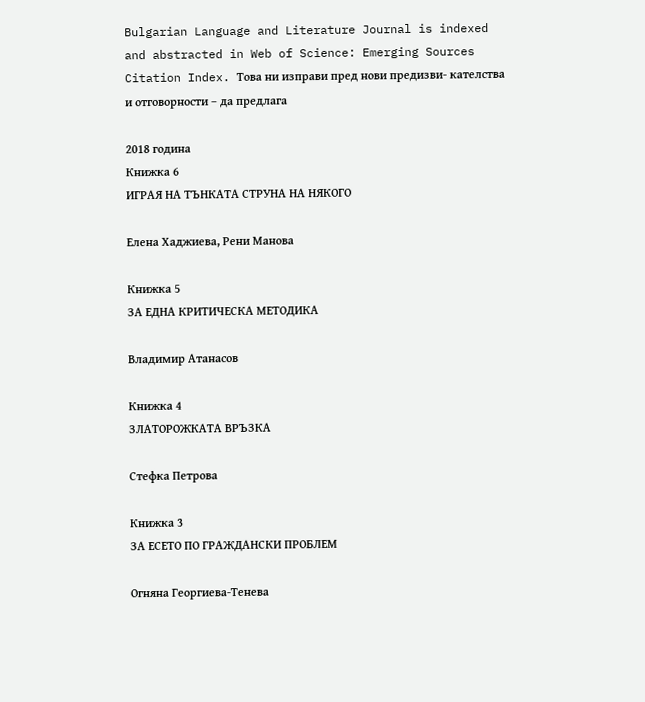Bulgarian Language and Literature Journal is indexed and abstracted in Web of Science: Emerging Sources Citation Index. Това ни изправи пред нови предизви- кателства и отговорности – да предлага

2018 година
Книжка 6
ИГРАЯ НА ТЪНКАТА СТРУНА НА НЯКОГО

Елена Хаджиева, Рени Манова

Книжка 5
ЗА ЕДНА КРИТИЧЕСКА МЕТОДИКА

Владимир Атанасов

Книжка 4
ЗЛАТОРОЖКАТА ВРЪЗКА

Стефка Петрова

Книжка 3
ЗА ЕСЕТО ПО ГРАЖДАНСКИ ПРОБЛЕМ

Огняна Георгиева-Тенева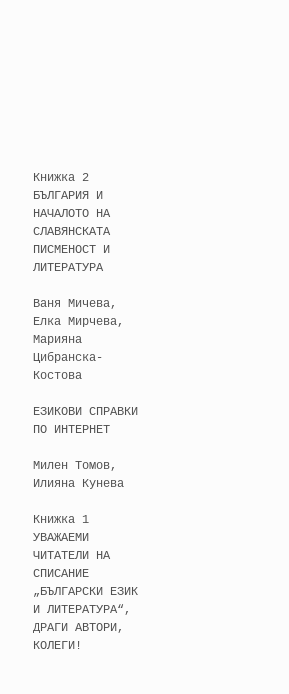Книжка 2
БЪЛГАРИЯ И НАЧАЛОТО НА СЛАВЯНСКАТА ПИСМЕНОСТ И ЛИТЕРАТУРА

Ваня Мичева, Eлка Мирчева, Марияна Цибранска-Костова

ЕЗИКОВИ СПРАВКИ ПО ИНТЕРНЕТ

Милен Томов, Илияна Кунева

Книжка 1
УВАЖАЕМИ ЧИТАТЕЛИ НА СПИСАНИЕ „БЪЛГАРСКИ ЕЗИК И ЛИТЕРАТУРА“, ДРАГИ АВТОРИ, КОЛЕГИ!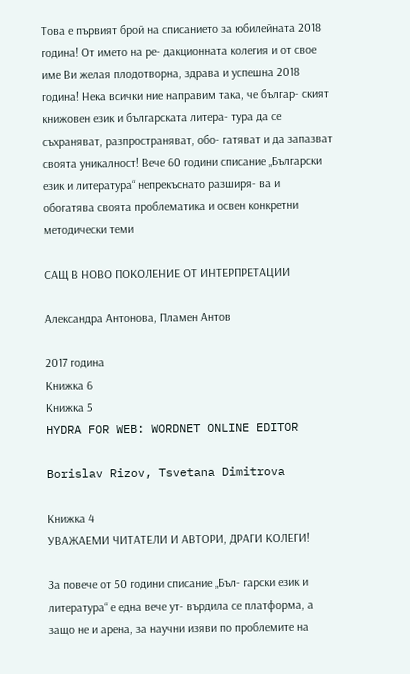Това е първият брой на списанието за юбилейната 2018 година! От името на ре- дакционната колегия и от свое име Ви желая плодотворна, здрава и успешна 2018 година! Нека всички ние направим така, че българ- ският книжовен език и българската литера- тура да се съхраняват, разпространяват, обо- гатяват и да запазват своята уникалност! Вече 60 години списание „Български език и литература“ непрекъснато разширя- ва и обогатява своята проблематика и освен конкретни методически теми

САЩ В НОВО ПОКОЛЕНИЕ ОТ ИНТЕРПРЕТАЦИИ

Александра Антонова, Пламен Антов

2017 година
Книжка 6
Книжка 5
HYDRA FOR WEB: WORDNET ONLINE EDITOR

Borislav Rizov, Tsvetana Dimitrova

Книжка 4
УВАЖАЕМИ ЧИТАТЕЛИ И АВТОРИ, ДРАГИ КОЛЕГИ!

За повече от 50 години списание „Бъл- гарски език и литература“ е една вече ут- върдила се платформа, а защо не и арена, за научни изяви по проблемите на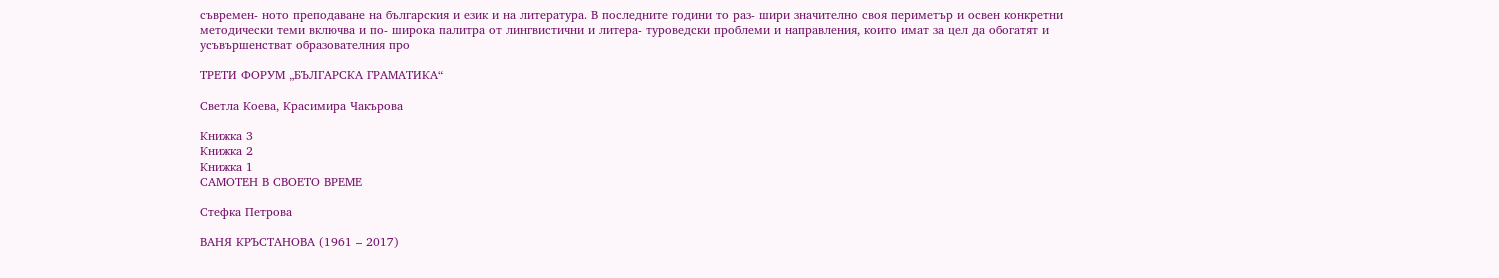съвремен- ното преподаване на българския и език и на литература. В последните години то раз- шири значително своя периметър и освен конкретни методически теми включва и по- широка палитра от лингвистични и литера- туроведски проблеми и направления, които имат за цел да обогатят и усъвършенстват образователния про

ТРЕТИ ФОРУМ „БЪЛГАРСКА ГРАМАТИКА“

Светла Коева, Красимира Чакърова

Книжка 3
Книжка 2
Книжка 1
САМОТЕН В СВОЕТО ВРЕМЕ

Стефка Петрова

ВАНЯ КРЪСТАНОВА (1961 – 2017)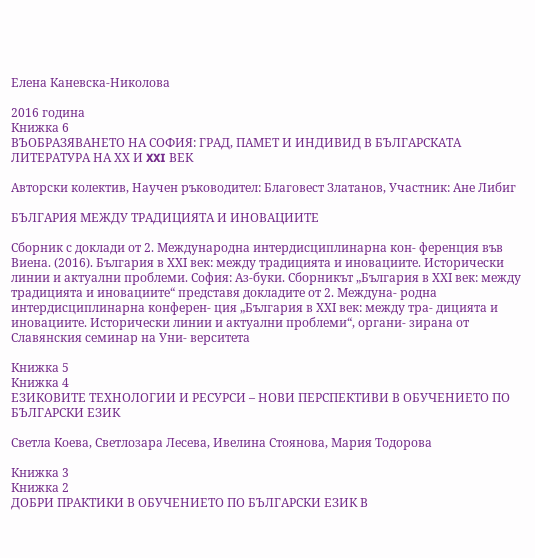Елена Каневска-Николова

2016 година
Книжка 6
ВЪОБРАЗЯВАНЕТО НА СОФИЯ: ГРАД, ПАМЕТ И ИНДИВИД В БЪЛГАРСКАТА ЛИТЕРАТУРА НА ХХ И XXI ВЕК

Авторски колектив, Научен ръководител: Благовест Златанов, Участник: Ане Либиг

БЪЛГАРИЯ МЕЖДУ ТРАДИЦИЯТА И ИНОВАЦИИТЕ

Сборник с доклади от 2. Международна интердисциплинарна кон- ференция във Виена. (2016). България в ХХI век: между традицията и иновациите. Исторически линии и актуални проблеми. София: Аз-буки. Сборникът „България в ХХI век: между традицията и иновациите“ представя докладите от 2. Междуна- родна интердисциплинарна конферен- ция „България в ХХI век: между тра- дицията и иновациите. Исторически линии и актуални проблеми“, органи- зирана от Славянския семинар на Уни- верситета

Книжка 5
Книжка 4
ЕЗИКОВИТЕ ТЕХНОЛОГИИ И РЕСУРСИ – НОВИ ПЕРСПЕКТИВИ В ОБУЧЕНИЕТО ПО БЪЛГАРСКИ ЕЗИК

Светла Коева, Светлозара Лесева, Ивелина Стоянова, Мария Тодорова

Книжка 3
Книжка 2
ДОБРИ ПРАКТИКИ В ОБУЧЕНИЕТО ПО БЪЛГАРСКИ ЕЗИК В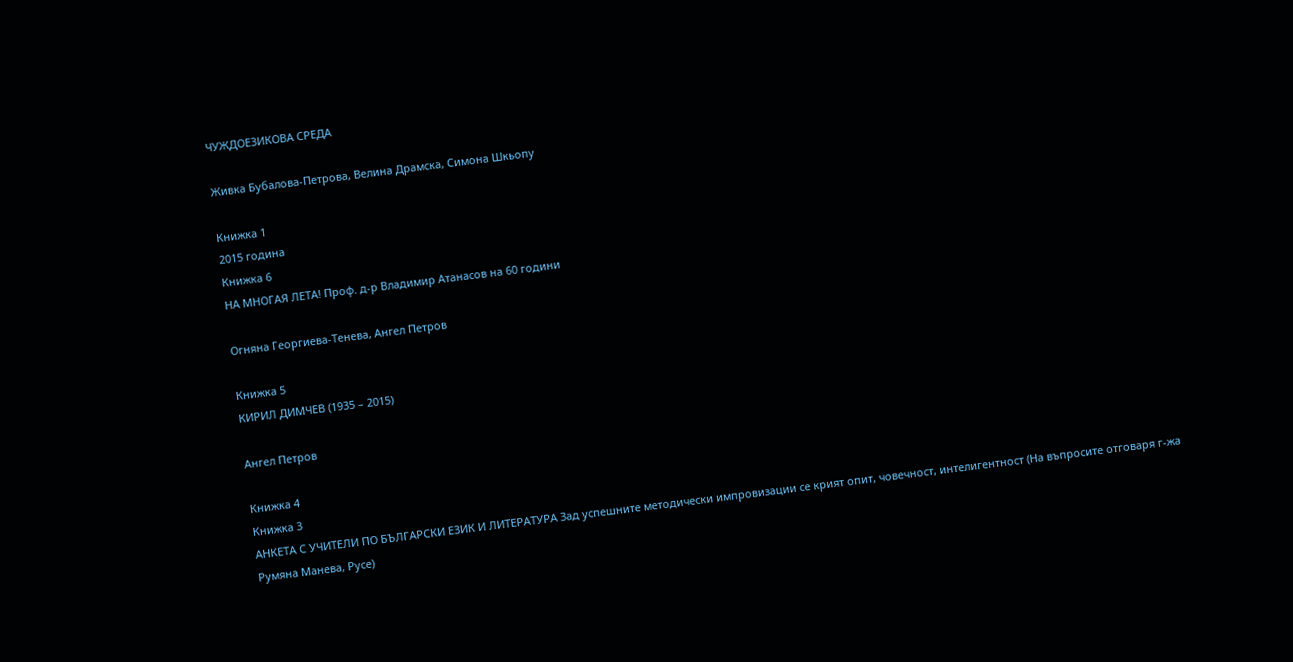ЧУЖДОЕЗИКОВА СРЕДА

Живка Бубалова-Петрова, Велина Драмска, Симона Шкьопу

Книжка 1
2015 година
Книжка 6
НА МНОГАЯ ЛЕТА! Проф. д-р Владимир Атанасов на 60 години

Огняна Георгиева-Тенева, Ангел Петров

Книжка 5
КИРИЛ ДИМЧЕВ (1935 – 2015)

Ангел Петров

Книжка 4
Книжка 3
АНКЕТА С УЧИТЕЛИ ПО БЪЛГАРСКИ ЕЗИК И ЛИТЕРАТУРА Зад успешните методически импровизации се крият опит, човечност, интелигентност (На въпросите отговаря г-жа Румяна Манева, Русе)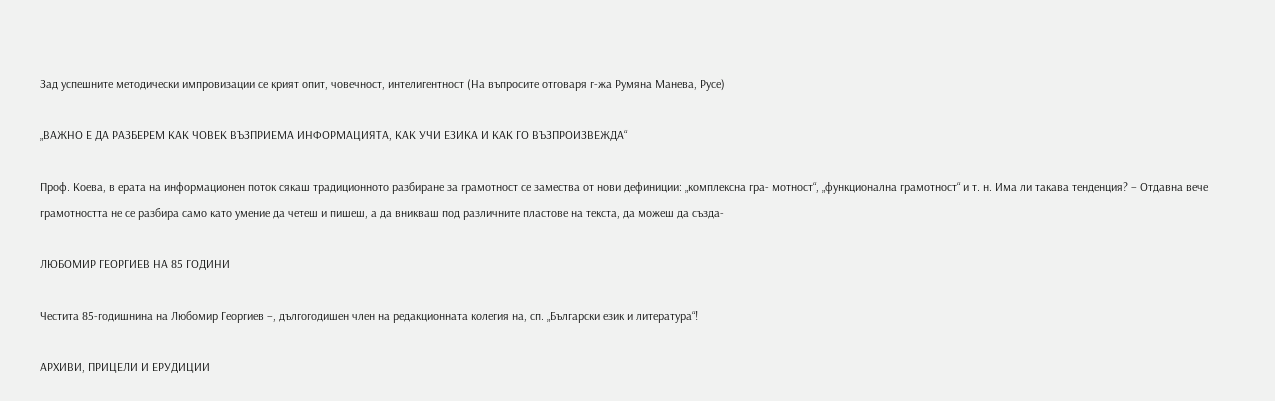Зад успешните методически импровизации се крият опит, човечност, интелигентност (На въпросите отговаря г-жа Румяна Манева, Русе)

„ВАЖНО Е ДА РАЗБЕРЕМ КАК ЧОВЕК ВЪЗПРИЕМА ИНФОРМАЦИЯТА, КАК УЧИ ЕЗИКА И КАК ГО ВЪЗПРОИЗВЕЖДА“

Проф. Коева, в ерата на информационен поток сякаш традиционното разбиране за грамотност се замества от нови дефиниции: „комплексна гра- мотност“, „функционална грамотност“ и т. н. Има ли такава тенденция? – Отдавна вече грамотността не се разбира само като умение да четеш и пишеш, а да вникваш под различните пластове на текста, да можеш да създа-

ЛЮБОМИР ГЕОРГИЕВ НА 85 ГОДИНИ

Честита 85-годишнина на Любомир Георгиев –, дългогодишен член на редакционната колегия на, сп. „Български език и литература“!

АРХИВИ, ПРИЦЕЛИ И ЕРУДИЦИИ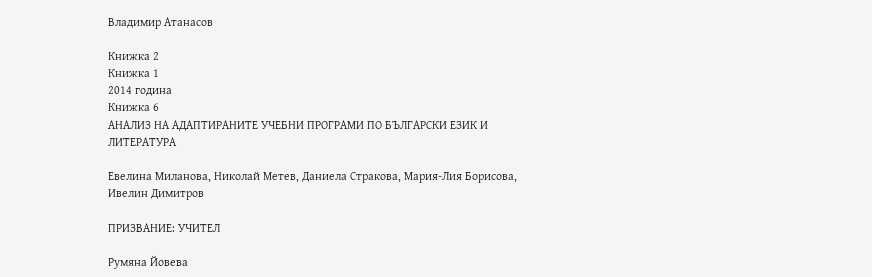Владимир Атанасов

Книжка 2
Книжка 1
2014 година
Книжка 6
АНАЛИЗ НА АДАПТИРАНИТЕ УЧЕБНИ ПРОГРАМИ ПО БЪЛГАРСКИ ЕЗИК И ЛИТЕРАТУРА

Евелина Миланова, Николай Метев, Даниела Стракова, Мария-Лия Борисова, Ивелин Димитров

ПРИЗВАНИЕ: УЧИТЕЛ

Румяна Йовева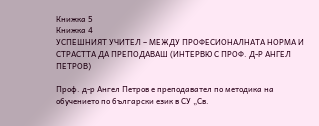Книжка 5
Книжка 4
УСПЕШНИЯТ УЧИТЕЛ – МЕЖДУ ПРОФЕСИОНАЛНАТА НОРМА И СТРАСТТА ДА ПРЕПОДАВАШ (ИНТЕРВЮ С ПРОФ. Д-Р АНГЕЛ ПЕТРОВ)

Проф. д-р Ангел Петров е преподавател по методика на обучението по български език в СУ „Св.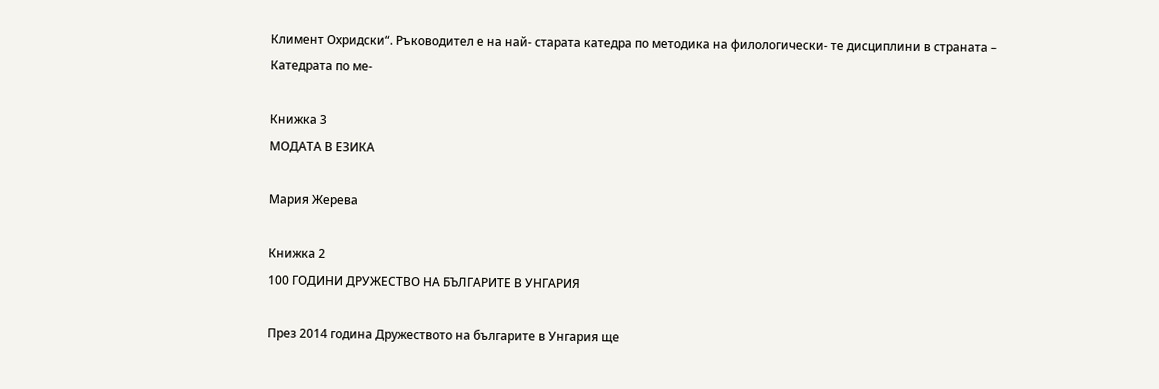Климент Охридски“. Ръководител е на най- старата катедра по методика на филологически- те дисциплини в страната – Катедрата по ме-

Книжка 3
МОДАТА В ЕЗИКА

Мария Жерева

Книжка 2
100 ГОДИНИ ДРУЖЕСТВО НА БЪЛГАРИТЕ В УНГАРИЯ

През 2014 година Дружеството на българите в Унгария ще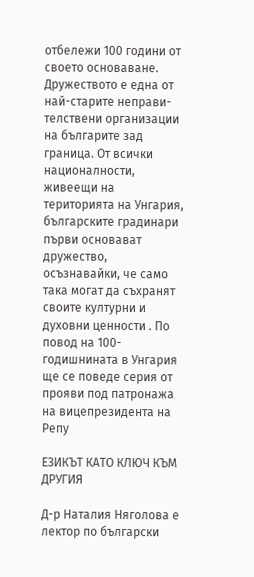отбележи 100 години от своето основаване. Дружеството е една от най-старите неправи- телствени организации на българите зад граница. От всички националности, живеещи на територията на Унгария, българските градинари първи основават дружество, осъзнавайки, че само така могат да съхранят своите културни и духовни ценности . По повод на 100-годишнината в Унгария ще се поведе серия от прояви под патронажа на вицепрезидента на Репу

ЕЗИКЪТ КАТО КЛЮЧ КЪМ ДРУГИЯ

Д-р Наталия Няголова е лектор по български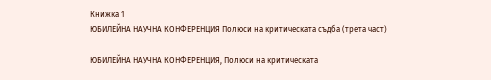Книжка 1
ЮБИЛЕЙНА НАУЧНА КОНФЕРЕНЦИЯ Полюси на критическата съдба (трета част)

ЮБИЛЕЙНА НАУЧНА КОНФЕРЕНЦИЯ, Полюси на критическата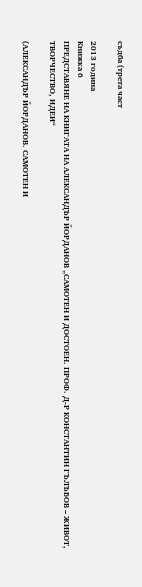съдба (трета част

2013 година
Книжка 6
ПРЕДСТАВЯНЕ НА КНИГАТА НА АЛЕКСАНДЪР ЙОРДАНОВ „САМОТЕН И ДОСТОЕН. ПРОФ. Д-Р КОНСТАНТИН ГЪЛЪБОВ – ЖИВОТ, ТВОРЧЕСТВО, ИДЕИ“

(АЛЕКСАНДЪР ЙОРДАНОВ. САМОТЕН И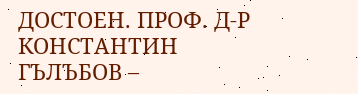ДОСТОЕН. ПРОФ. Д-Р КОНСТАНТИН ГЪЛЪБОВ –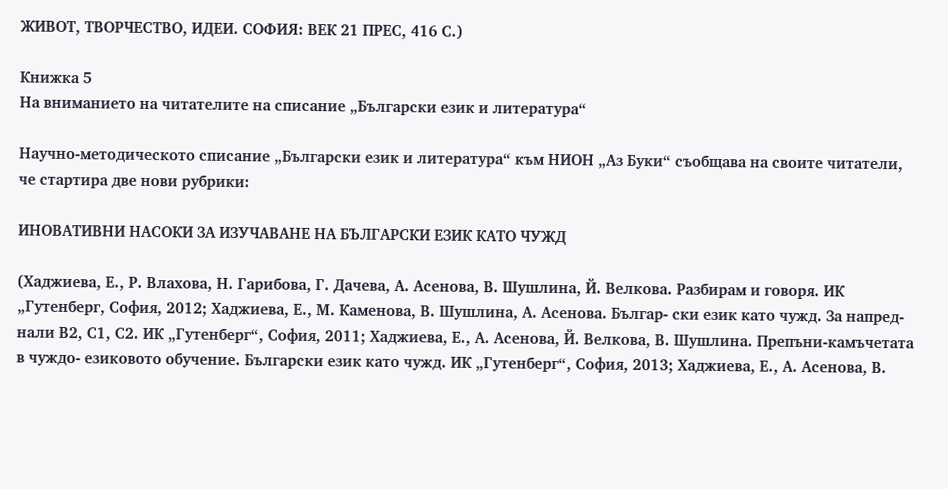ЖИВОТ, ТВОРЧЕСТВО, ИДЕИ. СОФИЯ: ВЕК 21 ПРЕС, 416 С.)

Книжка 5
На вниманието на читателите на списание „Български език и литература“

Научно-методическото списание „Български език и литература“ към НИОН „Аз Буки“ съобщава на своите читатели, че стартира две нови рубрики:

ИНОВАТИВНИ НАСОКИ ЗА ИЗУЧАВАНЕ НА БЪЛГАРСКИ ЕЗИК КАТО ЧУЖД

(Хаджиева, Е., Р. Влахова, Н. Гарибова, Г. Дачева, А. Асенова, В. Шушлина, Й. Велкова. Разбирам и говоря. ИК „Гутенберг, София, 2012; Хаджиева, Е., М. Каменова, В. Шушлина, А. Асенова. Българ- ски език като чужд. За напред- нали В2, С1, С2. ИК „Гутенберг“, София, 2011; Хаджиева, Е., А. Асенова, Й. Велкова, В. Шушлина. Препъни-камъчетата в чуждо- езиковото обучение. Български език като чужд. ИК „Гутенберг“, София, 2013; Хаджиева, Е., А. Асенова, В.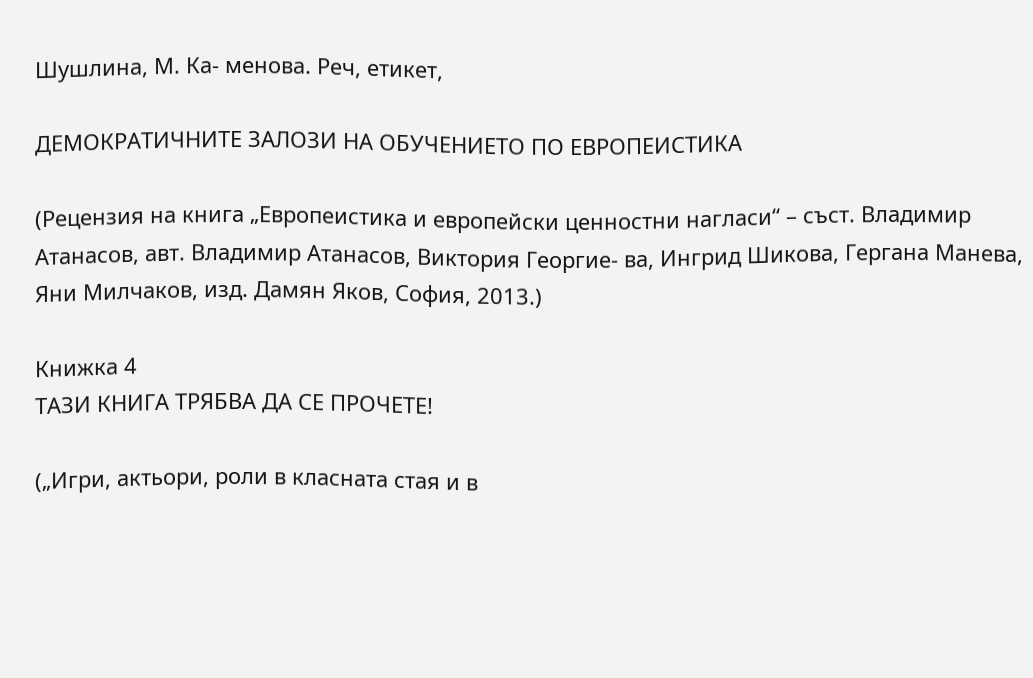Шушлина, М. Ка- менова. Реч, етикет,

ДЕМОКРАТИЧНИТЕ ЗАЛОЗИ НА ОБУЧЕНИЕТО ПО ЕВРОПЕИСТИКА

(Рецензия на книга „Европеистика и европейски ценностни нагласи“ – съст. Владимир Атанасов, авт. Владимир Атанасов, Виктория Георгие- ва, Ингрид Шикова, Гергана Манева, Яни Милчаков, изд. Дамян Яков, София, 2013.)

Книжка 4
ТАЗИ КНИГА ТРЯБВА ДА СЕ ПРОЧЕТЕ!

(„Игри, актьори, роли в класната стая и в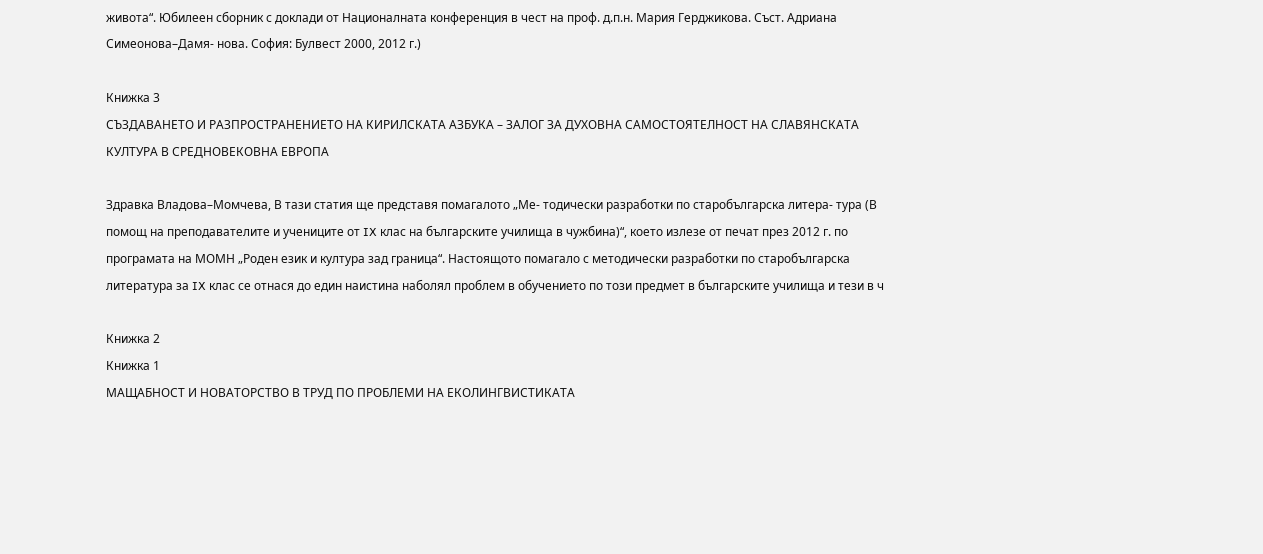живота“. Юбилеен сборник с доклади от Националната конференция в чест на проф. д.п.н. Мария Герджикова. Съст. Адриана Симеонова–Дамя- нова. София: Булвест 2000, 2012 г.)

Книжка 3
СЪЗДАВАНЕТО И РАЗПРОСТРАНЕНИЕТО НА КИРИЛСКАТА АЗБУКА – ЗАЛОГ ЗА ДУХОВНА САМОСТОЯТЕЛНОСТ НА СЛАВЯНСКАТА КУЛТУРА В СРЕДНОВЕКОВНА ЕВРОПА

Здравка Владова–Момчева, В тази статия ще представя помагалото „Ме- тодически разработки по старобългарска литера- тура (В помощ на преподавателите и учениците от IX клас на българските училища в чужбина)“, което излезе от печат през 2012 г. по програмата на МОМН „Роден език и култура зад граница“. Настоящото помагало с методически разработки по старобългарска литература за IX клас се отнася до един наистина наболял проблем в обучението по този предмет в българските училища и тези в ч

Книжка 2
Книжка 1
МАЩАБНОСТ И НОВАТОРСТВО В ТРУД ПО ПРОБЛЕМИ НА ЕКОЛИНГВИСТИКАТА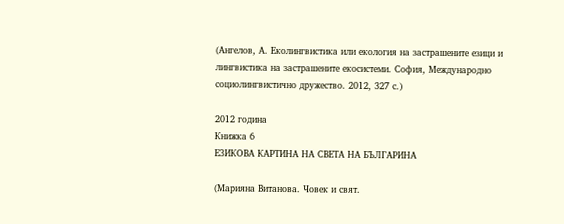(Ангелов, А. Еколингвистика или екология на застрашените езици и лингвистика на застрашените екосистеми. София, Международно социолингвистично дружество. 2012, 327 с.)

2012 година
Книжка 6
ЕЗИКОВА КАРТИНА НА СВЕТА НА БЪЛГАРИНА

(Марияна Витанова. Човек и свят.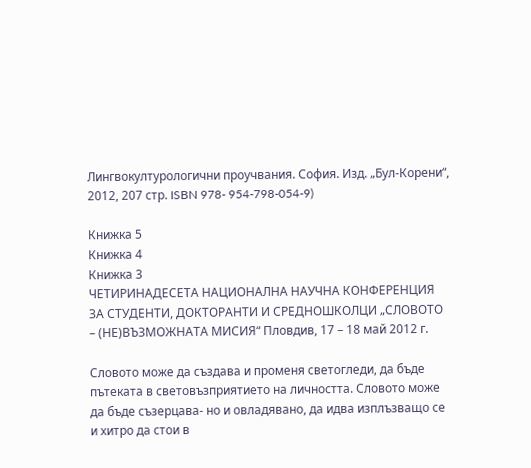Лингвокултурологични проучвания. София. Изд. „Бул-Корени“, 2012, 207 стр. ISBN 978- 954-798-054-9)

Книжка 5
Книжка 4
Книжка 3
ЧЕТИРИНАДЕСЕТА НАЦИОНАЛНА НАУЧНА КОНФЕРЕНЦИЯ ЗА СТУДЕНТИ, ДОКТОРАНТИ И СРЕДНОШКОЛЦИ „СЛОВОТО – (НЕ)ВЪЗМОЖНАТА МИСИЯ“ Пловдив, 17 – 18 май 2012 г.

Словото може да създава и променя светогледи, да бъде пътеката в световъзприятието на личността. Словото може да бъде съзерцава- но и овладявано, да идва изплъзващо се и хитро да стои в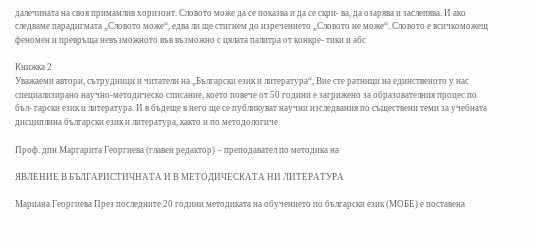далечината на своя примамлив хоризонт. Словото може да се показва и да се скри- ва, да озарява и заслепява. И ако следваме парадигмата „Словото може“, едва ли ще стигнем до изречението „Словото не може“. Словото е всичкоможещ феномен и превръща невъзможното във възможно с цялата палитра от конкре- тики и абс

Книжка 2
Уважаеми автори, сътрудници и читатели на „Български език и литература“, Вие сте ратници на единственото у нас специализирано научно-методическо списание, което повече от 50 години е загрижено за образователния процес по бъл- гарски език и литература. И в бъдеще в него ще се публикуват научни изследвания по съществени теми за учебната дисциплина български език и литература, както и по методологиче

Проф. дпн Маргарита Георгиева (главен редактор) – преподавател по методика на

ЯВЛЕНИЕ В БЪЛГАРИСТИЧНАТА И В МЕТОДИЧЕСКАТА НИ ЛИТЕРАТУРА

Мариана Георгиева През последните 20 години методиката на обучението по български език (МОБЕ) е поставена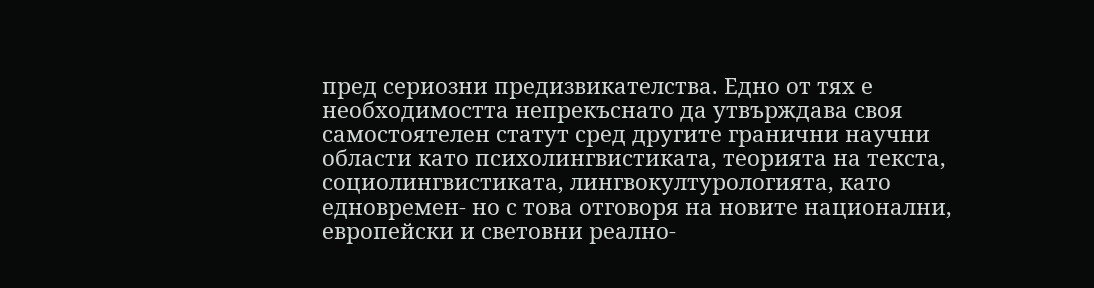пред сериозни предизвикателства. Едно от тях е необходимостта непрекъснато да утвърждава своя самостоятелен статут сред другите гранични научни области като психолингвистиката, теорията на текста, социолингвистиката, лингвокултурологията, като едновремен- но с това отговоря на новите национални, европейски и световни реално-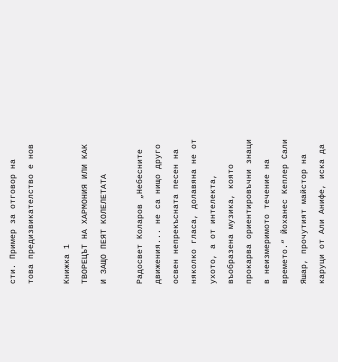сти. Пример за отговор на това предизвикателство е нов

Книжка 1
ТВОРЕЦЪТ НА ХАРМОНИЯ ИЛИ КАК И ЗАЩО ПЕЯТ КОЛЕЛЕТАТА

Радосвет Коларов „Небесните движения... не са нищо друго освен непрекъсната песен на няколко гласа, долавяна не от ухото, а от интелекта, въобразена музика, която прокарва ориентировъчни знаци в неизмеримото течение на времето.“ Йоханес Кеплер Сали Яшар, прочутият майстор на каруци от Али Анифе, иска да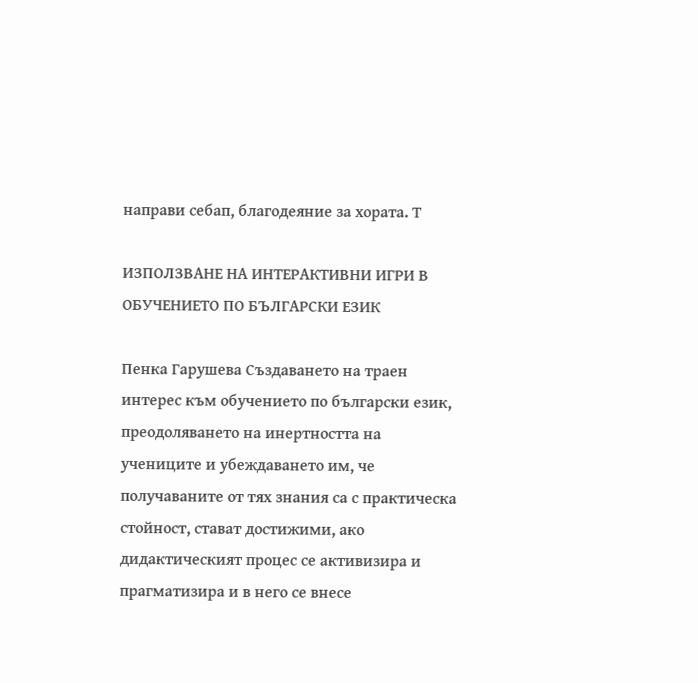направи себап, благодеяние за хората. Т

ИЗПОЛЗВАНЕ НА ИНТЕРАКТИВНИ ИГРИ В ОБУЧЕНИЕТО ПО БЪЛГАРСКИ ЕЗИК

Пенка Гарушева Създаването на траен интерес към обучението по български език, преодоляването на инертността на учениците и убеждаването им, че получаваните от тях знания са с практическа стойност, стават достижими, ако дидактическият процес се активизира и прагматизира и в него се внесе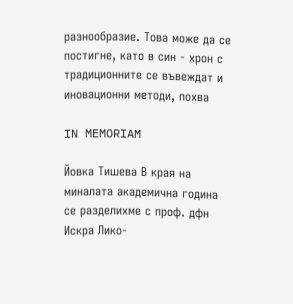разнообразие. Това може да се постигне, като в син - хрон с традиционните се въвеждат и иновационни методи, похва

IN MEMORIAM

Йовка Тишева В края на миналата академична година се разделихме с проф. дфн Искра Лико-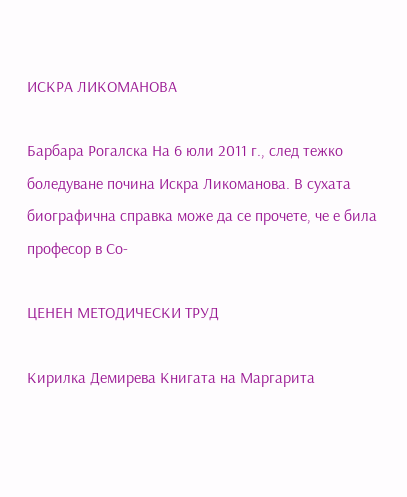ИСКРА ЛИКОМАНОВА

Барбара Рогалска На 6 юли 2011 г., след тежко боледуване почина Искра Ликоманова. В сухата биографична справка може да се прочете, че е била професор в Со-

ЦЕНЕН МЕТОДИЧЕСКИ ТРУД

Кирилка Демирева Книгата на Маргарита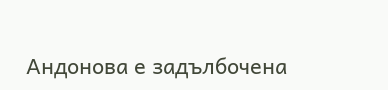Андонова е задълбочена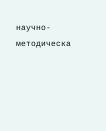научно-методическа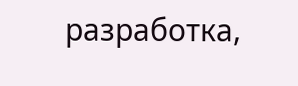разработка,